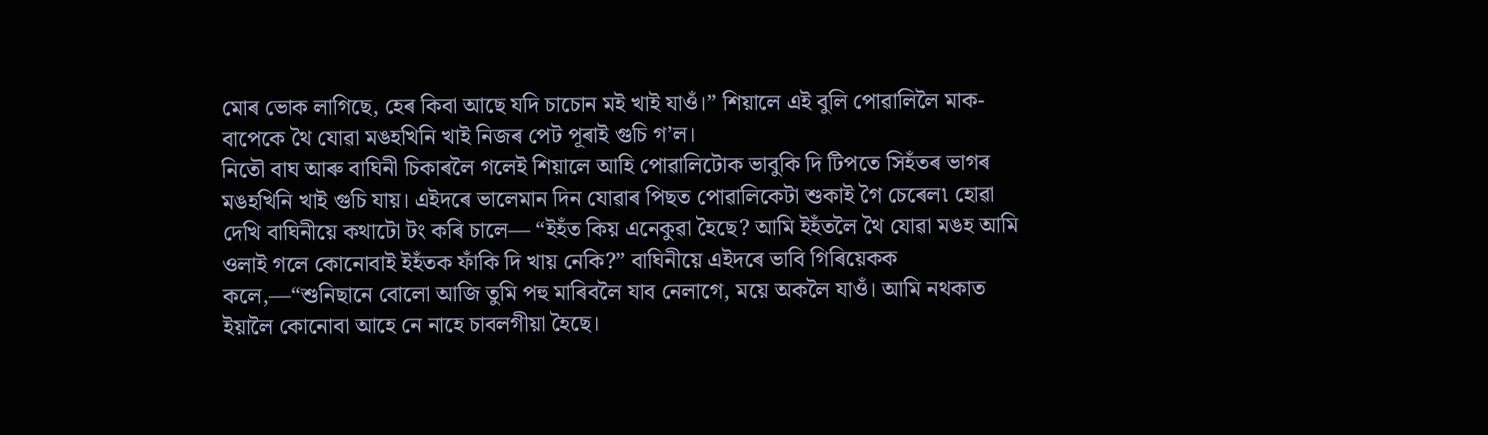মোৰ ভোক লাগিছে, হেৰ কিবা আছে যদি চাচোন মই খাই যাওঁ।” শিয়ালে এই বুলি পোৱালিলৈ মাক-বাপেকে থৈ যোৱা মঙহখিনি খাই নিজৰ পেট পূৰাই গুচি গ’ল।
নিতৌ বাঘ আৰু বাঘিনী চিকাৰলৈ গলেই শিয়ালে আহি পোৱালিটোক ভাবুকি দি টিপতে সিহঁতৰ ভাগৰ মঙহখিনি খাই গুচি যায়। এইদৰে ভালেমান দিন যোৱাৰ পিছত পোৱালিকেটা শুকাই গৈ চেৰেল৷ হোৱা দেখি বাঘিনীয়ে কথাটো টং কৰি চালে— “ইহঁত কিয় এনেকুৱা হৈছে? আমি ইহঁতলৈ থৈ যোৱা মঙহ আমি ওলাই গলে কোনোবাই ইহঁতক ফাঁকি দি খায় নেকি?” বাঘিনীয়ে এইদৰে ভাবি গিৰিয়েকক কলে,—“শুনিছানে বোলো আজি তুমি পহু মাৰিবলৈ যাব নেলাগে, ময়ে অকলৈ যাওঁ। আমি নথকাত ইয়ালৈ কোনোবা আহে নে নাহে চাবলগীয়া হৈছে।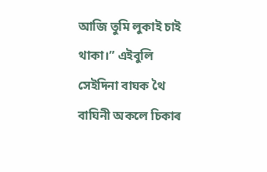আজি তুমি লুকাই চাই থাকা।” এইবুলি সেইদিনা বাঘক থৈ বাঘিনী অকলে চিকাৰ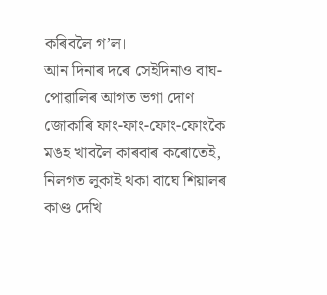কৰিবলৈ গ’ল।
আন দিনাৰ দৰে সেইদিনাও বাঘ-পোৱালিৰ আগত ভগা দোণ জোকাৰি ফাং-ফাং-ফোং-ফোংকৈ মঙহ খাবলৈ কাৰবাৰ কৰোতেই, নিলগত লুকাই থকা বাঘে শিয়ালৰ কাণ্ড দেখি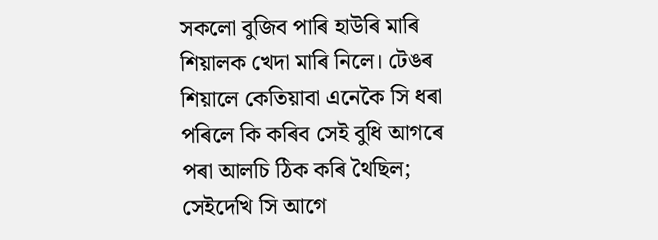সকলো বুজিব পাৰি হাউৰি মাৰি শিয়ালক খেদা মাৰি নিলে। টেঙৰ শিয়ালে কেতিয়াবা এনেকৈ সি ধৰা পৰিলে কি কৰিব সেই বুধি আগৰে পৰা আলচি ঠিক কৰি থৈছিল; সেইদেখি সি আগে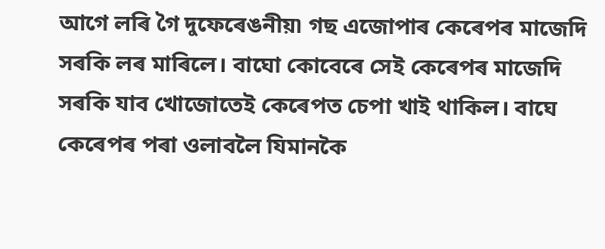আগে লৰি গৈ দুফেৰেঙনীয়৷ গছ এজোপাৰ কেৰেপৰ মাজেদি সৰকি লৰ মাৰিলে। বাঘো কোবেৰে সেই কেৰেপৰ মাজেদি সৰকি যাব খোজোতেই কেৰেপত চেপা খাই থাকিল। বাঘে কেৰেপৰ পৰা ওলাবলৈ যিমানকৈ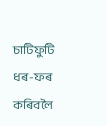চাটিফুটি ধৰ-ফৰ কৰিবলৈ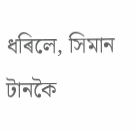ধৰিলে, সিমান টানকৈ